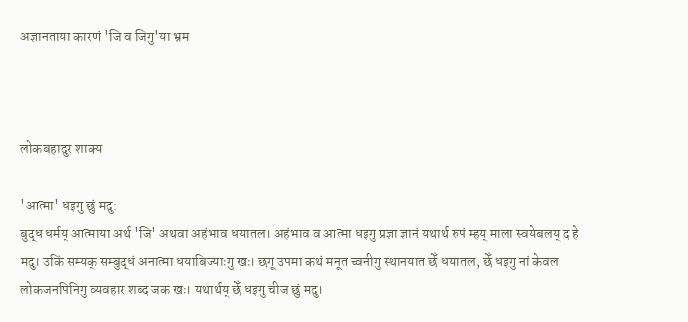अज्ञानताया कारणं 'जि व जिगु'या भ्रम



लोकबहादुर शाक्य

'आत्मा' धइगु छुं मदु:
बुद्ध धर्मय् आत्माया अर्थ 'जि' अथवा अहंभाव धयातल। अहंभाव व आत्मा धइगु प्रज्ञा ज्ञानं यथार्थ रुपं म्हय् माला स्वयेबलय् द हे मदु। उकिं सम्यक् सम्बुद्धं अनात्मा धयाबिज्याःगु खः। छगू उपमा कथं मनूत च्वनीगु स्थानयात छेँ धयातल, छेँ धइगु नां केवल लोकजनपिनिगु व्यवहार शब्द जक खः। यथार्थय् छेँ धइगु चीज छुं मदु।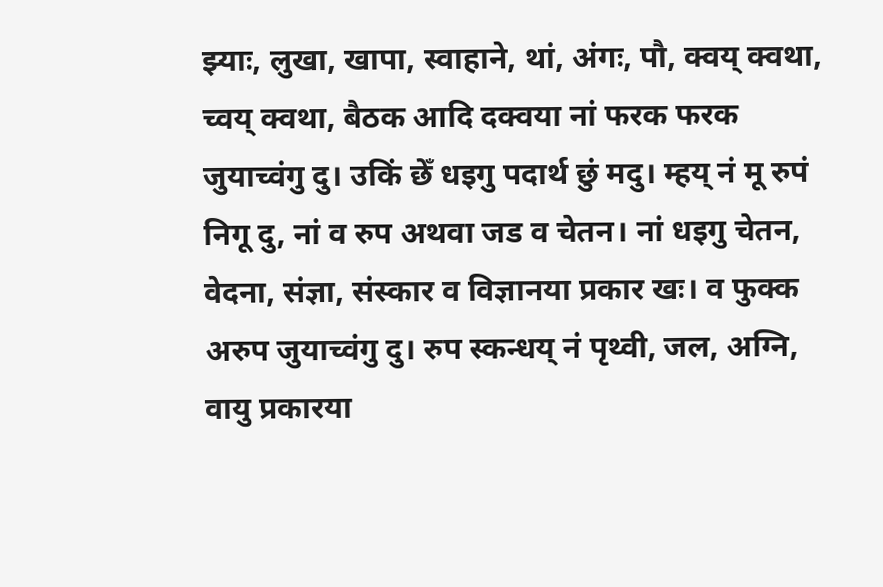झ्याः, लुखा, खापा, स्वाहाने, थां, अंगः, पौ, क्वय् क्वथा, च्वय् क्वथा, बैठक आदि दक्वया नां फरक फरक जुयाच्वंगु दु। उकिं छेँ धइगु पदार्थ छुं मदु। म्हय् नं मू रुपं निगू दु, नां व रुप अथवा जड व चेतन। नां धइगु चेतन, वेदना, संज्ञा, संस्कार व विज्ञानया प्रकार खः। व फुक्क अरुप जुयाच्वंगु दु। रुप स्कन्धय् नं पृथ्वी, जल, अग्नि, वायु प्रकारया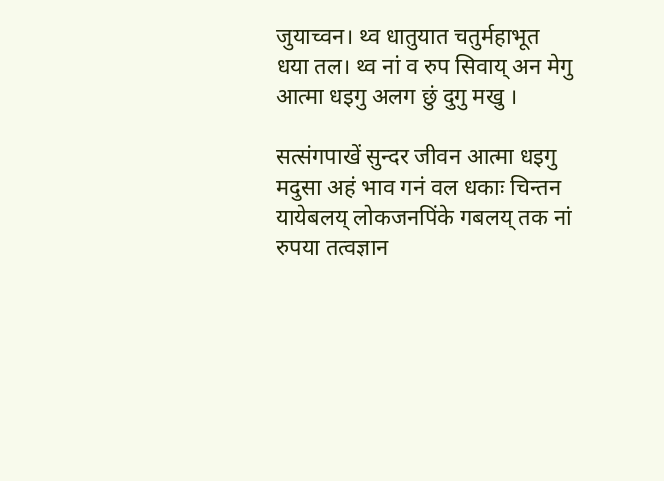जुयाच्वन। थ्व धातुयात चतुर्महाभूत धया तल। थ्व नां व रुप सिवाय् अन मेगु आत्मा धइगु अलग छुं दुगु मखु ।

सत्संगपाखें सुन्दर जीवन आत्मा धइगु मदुसा अहं भाव गनं वल धकाः चिन्तन यायेबलय् लोकजनपिंके गबलय् तक नां रुपया तत्वज्ञान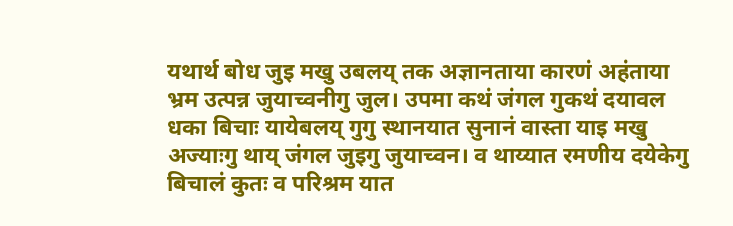यथार्थ बोध जुइ मखु उबलय् तक अज्ञानताया कारणं अहंताया भ्रम उत्पन्न जुयाच्वनीगु जुल। उपमा कथं जंगल गुकथं दयावल धका बिचाः यायेबलय् गुगु स्थानयात सुनानं वास्ता याइ मखु अज्याःगु थाय् जंगल जुइगु जुयाच्वन। व थाय्यात रमणीय दयेकेगु बिचालं कुतः व परिश्रम यात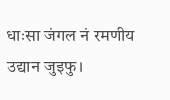धाःसा जंगल नं रमणीय उद्यान जुइफु।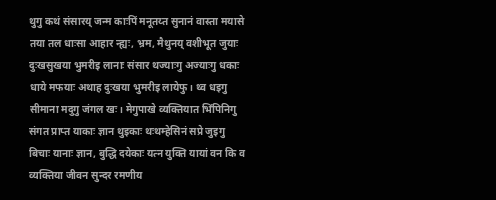थुगु कथं संसारय् जन्म काःपिं मनूतय्त सुनानं वास्ता मयासे तया तल धाःसा आहार न्ह्यः, भ्रम, मैथुनय् वशीभूत जुयाः दुःखसुखया भुमरीइ लानाः संसार थज्याःगु अज्याःगु धकाः धाये मफयाः अथाह दुःखया भुमरीइ लायेफु। थ्व धइगु सीमाना मदुगु जंगल खः। मेगुपाखे व्यक्तियात भिंपिनिगु संगत प्राप्त याकाः ज्ञान थुइकाः थःथम्हेसिनं सप्रे जुइगु बिचाः यानाः ज्ञान, बुद्धि दयेकाः यत्न युक्ति यायां वन कि व व्यक्तिया जीवन सुन्दर रमणीय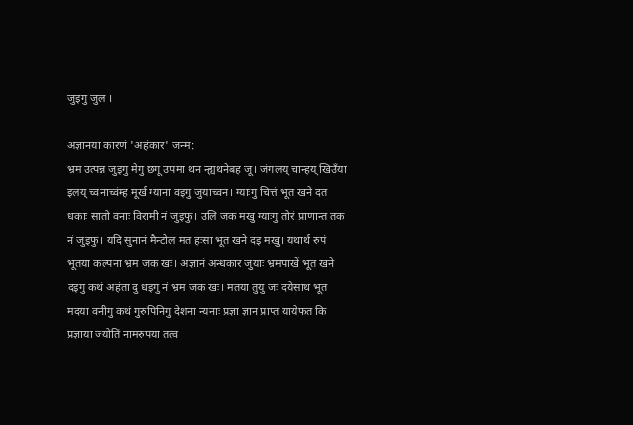जुइगु जुल ।

अज्ञानया कारणं 'अहंकार' जन्म:
भ्रम उत्पन्न जुइगु मेगु छगू उपमा थन न्ह्यथनेबह जू। जंगलय् चान्हय् खिउँया इलय् च्वनाच्वंम्ह मूर्ख ग्याना वइगु जुयाच्वन। ग्याःगु चित्तं भूत खने दत धकाः सातो वनाः विरामी नं जुइफु। उलि जक मखु ग्याःगु तोरं प्राणान्त तक नं जुइफु। यदि सुनानं मैन्टोल मत हःसा भूत खने दइ मखु। यथार्थ रुपं भूतया कल्पना भ्रम जक खः। अज्ञानं अन्धकार जुयाः भ्रमपाखें भूत खने दइगु कथं अहंता दु धइगु नं भ्रम जक खः। मतया तुयु जः दयेसाथ भूत मदया वनीगु कथं गुरुपिनिगु देशना न्यनाः प्रज्ञा ज्ञान प्राप्त यायेफत कि प्रज्ञाया ज्योतिं नामरुपया तत्व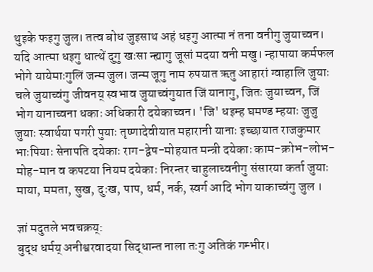थुइके फइगु जुल। तत्व बोध जुइसाथ अहं धइगु आत्मा नं तना वनीगु जुयाच्वन। यदि आत्मा धइगु धात्थें दुगु खःसा न्ह्यागु जूसां मदया वनी मखु। न्हापाया कर्मफल भोगे यायेमाःगुलिं जन्म जुल। जन्म जूगु नाम रुपयात ऋतु आहारां ग्वाहालि जुयाः चले जुयाच्वंगु जीवनय् स्वभाव जुयाच्वंगुयात जिं यानागु, जितः जुयाच्वन, जिं भोग यानाच्वना धकाः अधिकारी दयेकाच्वन। 'जि' धइम्ह घमण्ड म्हयाः जुजु जुयाः स्वार्थया पगरी पुयाः तृष्णादेवीयात महारानी यानाः इच्छायात राजकुमार भाःपियाः सेनापति दयेकाः राग-द्वेष-मोहयात मन्त्री दयेकाः काम-क्रोभ-लोभ-मोह-मान व कपटया नियम दयेकाः निरन्तर चाहुलाच्वनीगु संसारया कर्ता जुयाः माया, ममता, सुख, दुःख, पाप, धर्म, नर्क, स्वर्ग आदि भोग याकाच्वंगु जुल ।

ज्ञां मदुतले भवचक्रय्:
बुद्ध धर्मय् अनीश्वरवादया सिद्धान्त नाला तःगु अतिकं गम्भीर।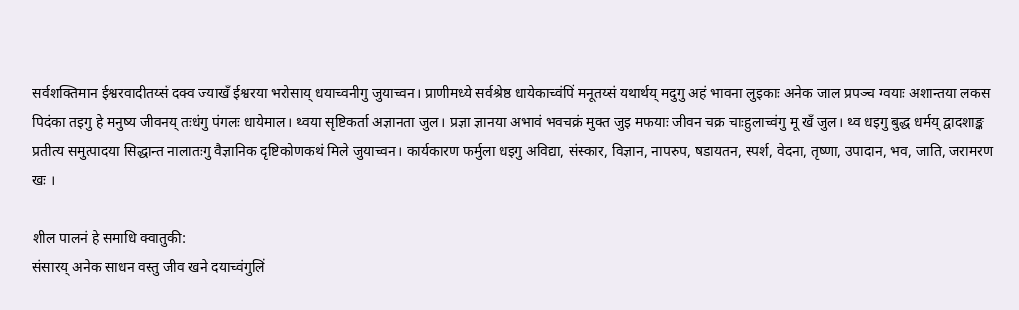सर्वशक्तिमान ईश्वरवादीतय्सं दक्व ज्याखँ ईश्वरया भरोसाय् धयाच्वनीगु जुयाच्वन। प्राणीमध्ये सर्वश्रेष्ठ धायेकाच्वंपिं मनूतय्सं यथार्थय् मदुगु अहं भावना लुइकाः अनेक जाल प्रपञ्च ग्वयाः अशान्तया लकस पिदंका तइगु हे मनुष्य जीवनय् तःधंगु पंगलः धायेमाल। थ्वया सृष्टिकर्ता अज्ञानता जुल। प्रज्ञा ज्ञानया अभावं भवचक्रं मुक्त जुइ मफयाः जीवन चक्र चाःहुलाच्वंगु मू खँ जुल। थ्व धइगु बुद्ध धर्मय् द्वादशाङ्क प्रतीत्य समुत्पादया सिद्धान्त नालातःगु वैज्ञानिक दृष्टिकोणकथं मिले जुयाच्वन। कार्यकारण फर्मुला धइगु अविद्या, संस्कार, विज्ञान, नापरुप, षडायतन, स्पर्श, वेदना, तृष्णा, उपादान, भव, जाति, जरामरण खः ।

शील पालनं हे समाधि क्वातुकी:
संसारय् अनेक साधन वस्तु जीव खने दयाच्वंगुलिं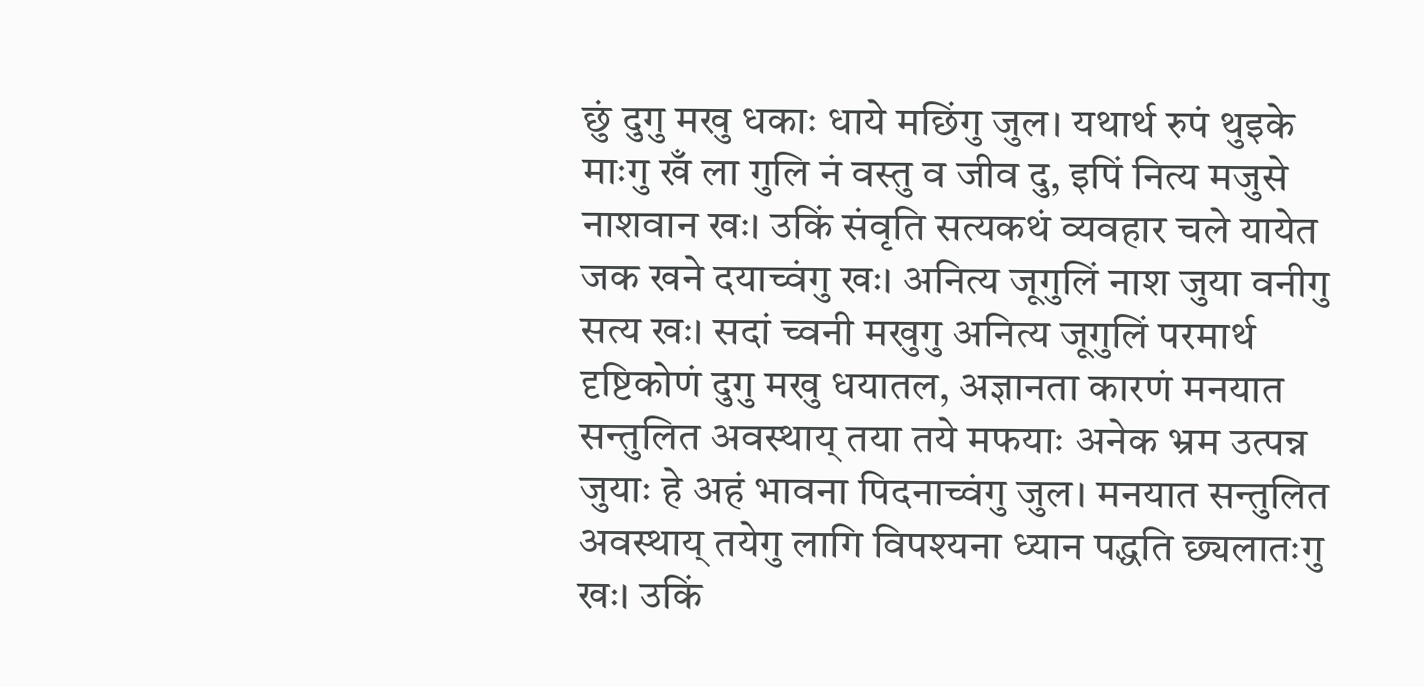छुं दुगु मखु धकाः धाये मछिंगु जुल। यथार्थ रुपं थुइके माःगु खँ ला गुलि नं वस्तु व जीव दु, इपिं नित्य मजुसे नाशवान खः। उकिं संवृति सत्यकथं व्यवहार चले यायेत जक खने दयाच्वंगु खः। अनित्य जूगुलिं नाश जुया वनीगु सत्य खः। सदां च्वनी मखुगु अनित्य जूगुलिं परमार्थ दृष्टिकोणं दुगु मखु धयातल, अज्ञानता कारणं मनयात सन्तुलित अवस्थाय् तया तये मफयाः अनेक भ्रम उत्पन्न जुयाः हे अहं भावना पिदनाच्वंगु जुल। मनयात सन्तुलित अवस्थाय् तयेगु लागि विपश्यना ध्यान पद्धति छ्यलातःगु खः। उकिं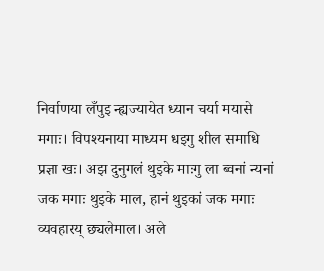निर्वाणया लँपुइ न्ह्यज्यायेत ध्यान चर्या मयासे मगाः। विपश्यनाया माध्यम धइगु शील समाधि प्रज्ञा खः। अझ दुनुगलं थुइके माःगु ला ब्वनां न्यनां जक मगाः थुइके माल, हानं थुइकां जक मगाः व्यवहारय् छ्यलेमाल। अले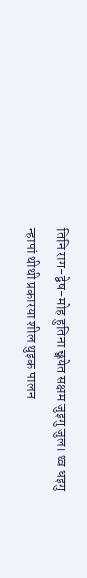तिनि राग-द्वेष-मोह हुतिना छ्वयेत सक्षम जुइगु जुल। थ्व धइगु न्हापां थीथी प्रकारया शील थुइक पालन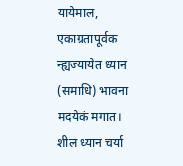यायेमाल, एकाग्रतापूर्वक न्ह्यज्यायेत ध्यान (समाधि) भावना मदयेकं मगात। शील ध्यान चर्या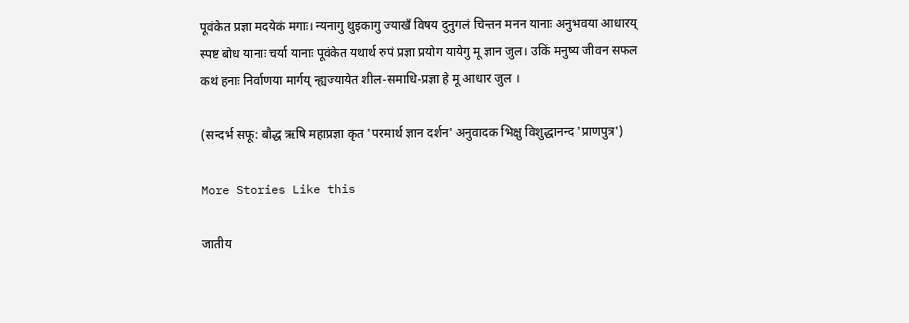पूवंकेत प्रज्ञा मदयेकं मगाः। न्यनागु थुइकागु ज्याखँ विषय दुनुगलं चिन्तन मनन यानाः अनुभवया आधारय् स्पष्ट बोध यानाः चर्या यानाः पूवंकेत यथार्थ रुपं प्रज्ञा प्रयोग यायेगु मू ज्ञान जुल। उकिं मनुष्य जीवन सफल कथं हनाः निर्वाणया मार्गय् न्ह्यज्यायेत शील-समाधि-प्रज्ञा हे मू आधार जुल ।

(सन्दर्भ सफू: बौद्ध ऋषि महाप्रज्ञा कृत 'परमार्थ ज्ञान दर्शन' अनुवादक भिक्षु विशुद्धानन्द 'प्राणपुत्र')

More Stories Like this

जातीय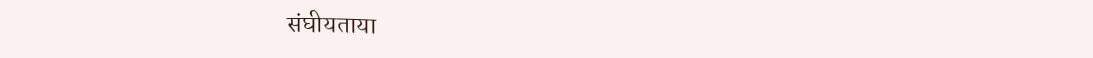संघीयताया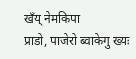खँय् नेमकिपा
प्राडो, पाजेरो ब्वाकेगु ख्यः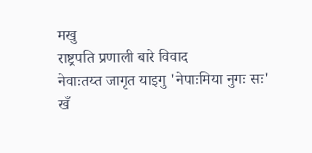मखु
राष्ट्रपति प्रणाली बारे विवाद
नेवाःतय्त जागृत याइगु 'नेपाःमिया नुगः सः'
खँ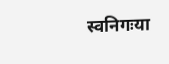स्वनिगःया